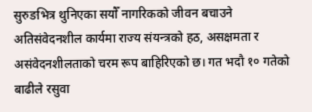सुरुङभित्र थुनिएका सयौँ नागरिकको जीवन बचाउने अतिसंवेदनशील कार्यमा राज्य संयन्त्रको हठ, असक्षमता र असंवेदनशीलताको चरम रूप बाहिरिएको छ। गत भदौ १० गतेको बाढीले रसुवा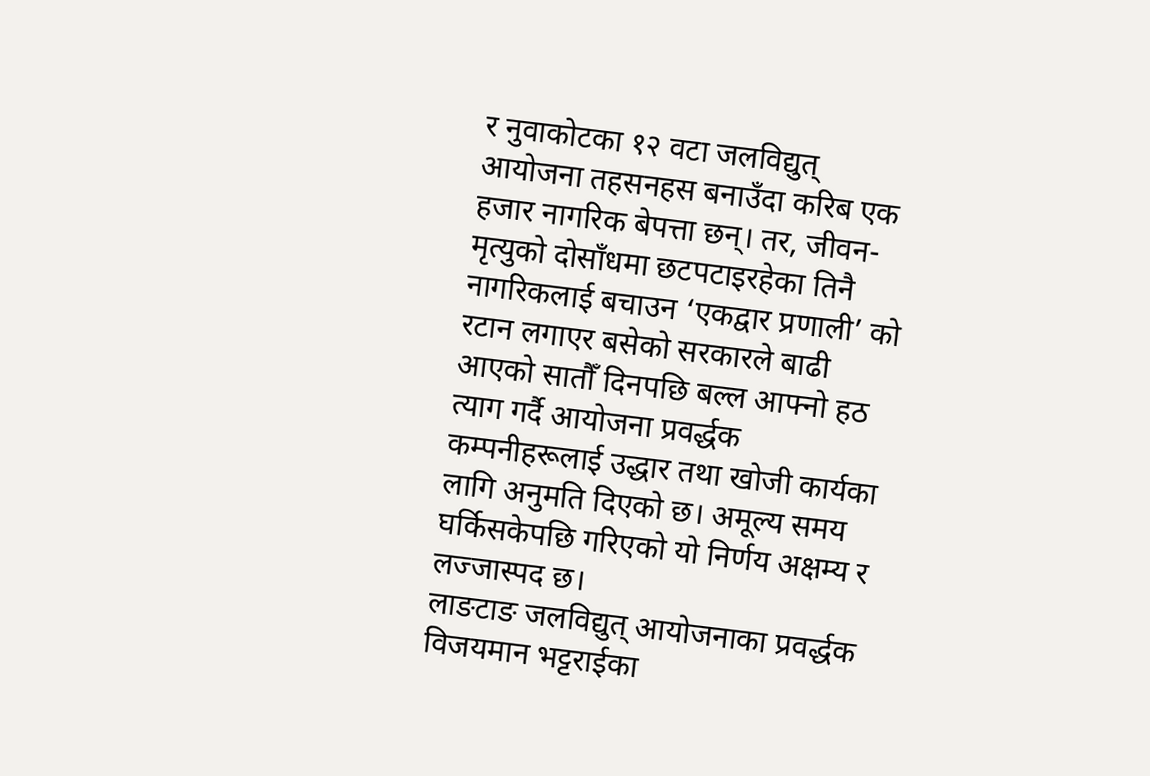र नुवाकोटका १२ वटा जलविद्युत् आयोजना तहसनहस बनाउँदा करिब एक हजार नागरिक बेपत्ता छन्। तर, जीवन-मृत्युको दोसाँधमा छटपटाइरहेका तिनै नागरिकलाई बचाउन ‘एकद्वार प्रणाली’ को रटान लगाएर बसेको सरकारले बाढी आएको सातौँ दिनपछि बल्ल आफ्नो हठ त्याग गर्दै आयोजना प्रवर्द्धक कम्पनीहरूलाई उद्धार तथा खोजी कार्यका लागि अनुमति दिएको छ। अमूल्य समय घर्किसकेपछि गरिएको यो निर्णय अक्षम्य र लज्जास्पद छ।
लाङटाङ जलविद्युत् आयोजनाका प्रवर्द्धक विजयमान भट्टराईका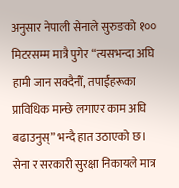अनुसार नेपाली सेनाले सुरुङको १०० मिटरसम्म मात्रै पुगेर “त्यसभन्दा अघि हामी जान सक्दैनौँ, तपाईंहरूका प्राविधिक मान्छे लगाएर काम अघि बढाउनुस्” भन्दै हात उठाएको छ। सेना र सरकारी सुरक्षा निकायले मात्र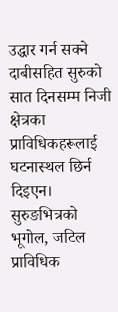उद्धार गर्न सक्ने दाबीसहित सुरुको सात दिनसम्म निजी क्षेत्रका प्राविधिकहरूलाई घटनास्थल छिर्न दिइएन। सुरुङभित्रको भूगोल, जटिल प्राविधिक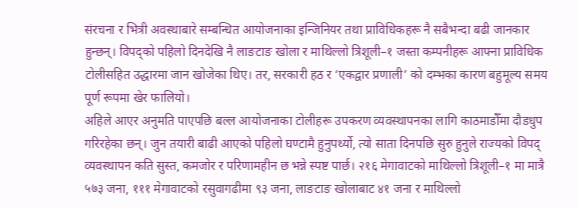संरचना र भित्री अवस्थाबारे सम्बन्धित आयोजनाका इन्जिनियर तथा प्राविधिकहरू नै सबैभन्दा बढी जानकार हुन्छन्। विपद्को पहिलो दिनदेखि नै लाङटाङ खोला र माथिल्लो त्रिशूली–१ जस्ता कम्पनीहरू आफ्ना प्राविधिक टोलीसहित उद्धारमा जान खोजेका थिए। तर, सरकारी हठ र ‘एकद्वार प्रणाली’ को दम्भका कारण बहुमूल्य समय पूर्ण रूपमा खेर फालियो।
अहिले आएर अनुमति पाएपछि बल्ल आयोजनाका टोलीहरू उपकरण व्यवस्थापनका लागि काठमाडौँमा दौडधुप गरिरहेका छन्। जुन तयारी बाढी आएको पहिलो घण्टामै हुनुपर्थ्यो, त्यो साता दिनपछि सुरु हुनुले राज्यको विपद् व्यवस्थापन कति सुस्त, कमजोर र परिणामहीन छ भन्ने स्पष्ट पार्छ। २१६ मेगावाटको माथिल्लो त्रिशूली–१ मा मात्रै ५७३ जना, १११ मेगावाटको रसुवागढीमा ९३ जना, लाङटाङ खोलाबाट ४१ जना र माथिल्लो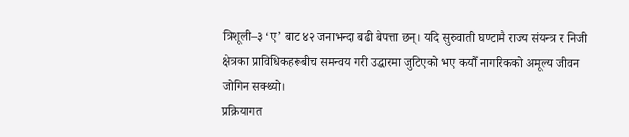त्रिशूली–३ ‘ए’ बाट ४२ जनाभन्दा बढी बेपत्ता छन्। यदि सुरुवाती घण्टामै राज्य संयन्त्र र निजी क्षेत्रका प्राविधिकहरूबीच समन्वय गरी उद्धारमा जुटिएको भए कयौँ नागरिकको अमूल्य जीवन जोगिन सक्थ्यो।
प्रक्रियागत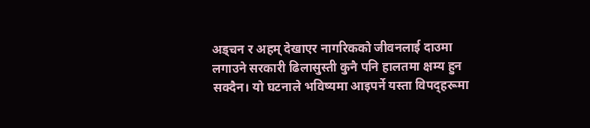अड्चन र अहम् देखाएर नागरिकको जीवनलाई दाउमा लगाउने सरकारी ढिलासुस्ती कुनै पनि हालतमा क्षम्य हुन सक्दैन। यो घटनाले भविष्यमा आइपर्ने यस्ता विपद्हरूमा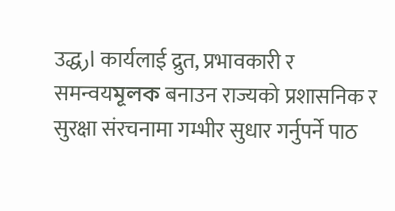उद्धار कार्यलाई द्रुत, प्रभावकारी र समन्वयমূলক बनाउन राज्यको प्रशासनिक र सुरक्षा संरचनामा गम्भीर सुधार गर्नुपर्ने पाठ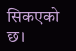सिकएको छ।